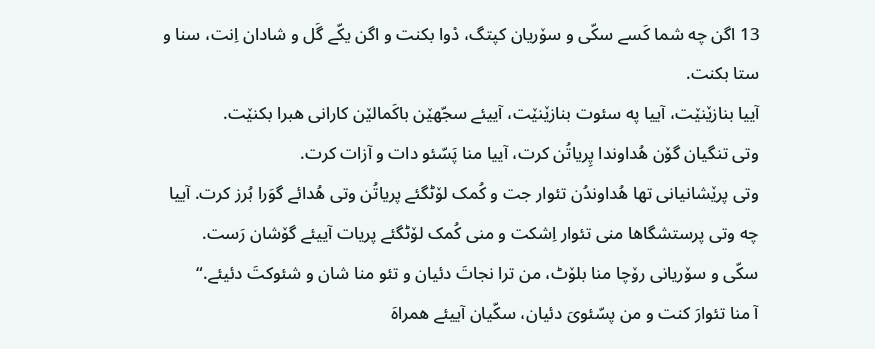13 اگن چه شما کَسے سکّی و سۆریان کپتگ، دْوا بکنت و اگن یکّے گَل و شادان اِنت، سنا و ستا بکنت.
آییا بنازێنێت، آییا په سئوت بنازێنێت، آییئے سجّهێن باکَمالێن کارانی هبرا بکنێت.
وتی تنگیان گۆن هُداوندا پِریاتُن کرت، آییا منا پَسّئو دات و آزات کرت.
وتی پرێشانیانی تها هُداوندُن تئوار جت و کُمک لۆٹگئے پریاتُن وتی هُدائے گوَرا بُرز کرت. آییا چه وتی پرستشگاها منی تئوار اِشکت و منی کُمک لۆٹگئے پریات آییئے گۆشان رَست.
سکّی و سۆریانی رۆچا منا بلۆٹ، من ترا نجاتَ دئیان و تئو منا شان و شئوکتَ دئیئے.“
آ منا تئوارَ کنت و من پسّئویَ دئیان، سکّیان آییئے همراهَ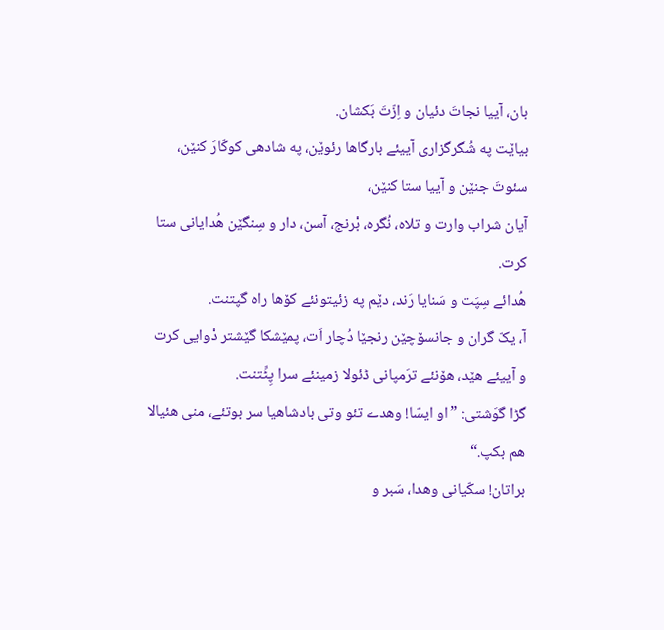بان، آییا نجاتَ دئیان و اِزّتَ بَکشان.
بیاێت په شُگرگزاری آییئے بارگاها رئوێن، په شادهی کوکّارَ کنێن، سئوتَ جنێن و آییا ستا کنێن،
آیان شراب وارت و تلاه، نُگره، بْرنج، آسن، دار و سِنگێن هُدایانی ستا کرت.
هُدائے سِپَت و سَنایا رَند، دێم په زئیتونئے کۆها راه گپتنت.
آ، یکّ گران و جانسۆچێن رنجێا دُچار اَت، پمێشکا گێشتر دْوایی کرت و آییئے هێد، هۆنئے ترَمپانی ڈئولا زمینئے سرا پِٹِّتنت.
گڑا گوَشتی: ”او ایسّا! وهدے تئو وتی بادشاهیا سر بوتئے، منی هئیالا هم بکپ.“
براتان! سکّیانی وهدا، سَبر و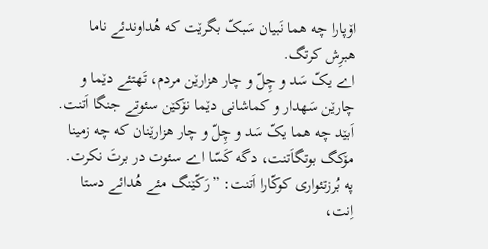اۆپارا چه هما نَبیان سَبکّ بگرێت که هُداوندئے ناما هبرِش کرتگ.
اے یکّ سَد و چِلّ و چار هزارێن مردم، تَهتئے دێما و چارێن سَهدار و کماشانی دێما نۆکێن سئوتے جنگا اَتنت. اَبێد چه هما یکّ سَد و چِلّ و چار هزارێنان که چه زمینا مۆکگ بوتگاَتنت، دگه کَسّا اے سئوت در برتَ نکرت.
په بُرزتئواری کوکّارا اَتنت: ”رَکّێنگ مئے هُدائے دستا اِنت،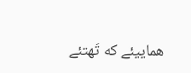هماییئے که تَهتئے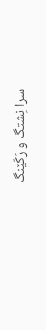سرا نِشتگ و رَکّێنگ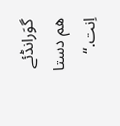گوَرانڈئے هم دستا اِنت.“